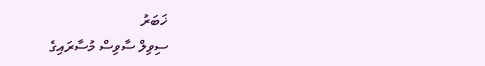ޚަބަރު
ސިވިލް ސާވިސް މުސާރައިގެ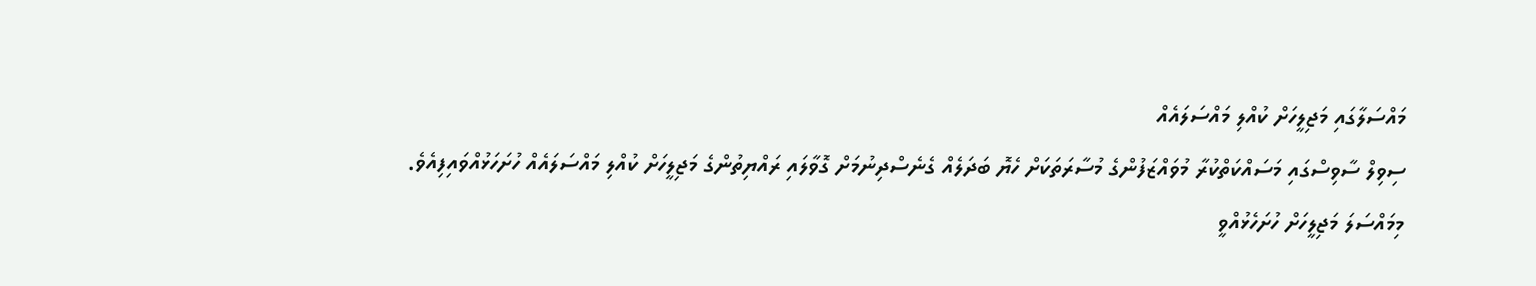މައްސަލާގައި މަޖިލީހަށް ކުއްލި މައްސަލައެއް
ސިވިލް ސާވިސްގައި މަސައްކަތްކުރާ މުވައްޒަފުންގެ މުސާރަތަކަށް ހެޔޮ ބަދަލެއް ގެނެސްދިނުމަށް ގޮވާލައި ރައްޔިތުންގެ މަޖިލީހަށް ކުއްލި މައްސަލައެއް ހުށަހަޅުއްވައިފިއެވެ.
މިމައްސަލަ މަޖިލީހަށް ހުށަހެޅުއްވީ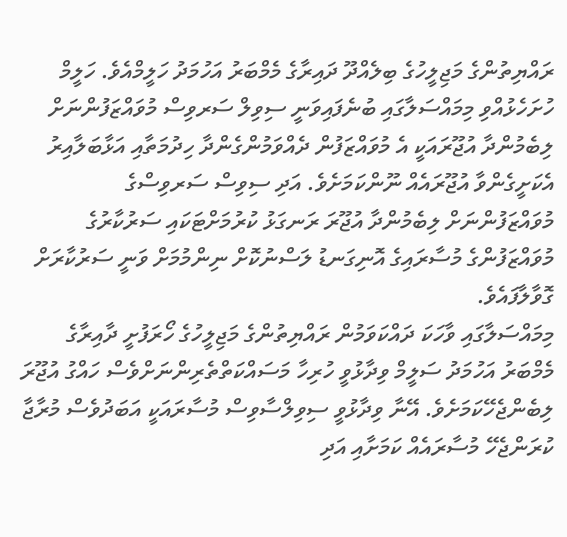ރައްޔިތުންގެ މަޖިލީހުގެ ބިލެއްދޫ ދައިރާގެ މެމްބަރު އަހުމަދު ހަލީމްއެވެ. ހަލީމް ހުށަހެޅުއްވި މިމައްސަލާގައި ބުނެފައިވަނީ ސިވިލް ސަރވިސް މުވައްޒަފުންނަށް ލިބެމުންދާ އުޖޫރައަކީ އެ މުވައްޒަފުން ދެއްވަމުންގެންދާ ހިދުމަތާއި އަޅާބަލާއިރު އެކަށީގެންވާ އުޖޫރައެއް ނޫންކަމަށެވެ. އަދި ސިވިސް ސަރވިސްގެ މުވައްޒަފުންނަށް ލިބެމުންދާ އުޖޫރަ ރަނގަޅު ކުރުމަށްޓަކައި ސަރުކާރުގެ މުވައްޒަފުންގެ މުސާރައިގެ އޮނިގަނޑު ލަސްނުކޮށް ނިންމުމަށް ވަނީ ސަރުކާރަށް ގޮވާލާފައެވެ.
މިމައްސަލާގައި ވާހަކަ ދައްކަވަމުން ރައްޔިތުންގެ މަޖިލީހުގެ ހޯރަފުށީ ދާއިރާގެ މެމްބަރު އަހުމަދު ސަލީމް ވިދާޅުވީ ހުރިހާ މަސައްކަތްތެރިންނަށްވެސް ހައްގު އުޖޫރަ ލިބެންޖެހޭކަމަށެވެ. އޭނާ ވިދާޅުވީ ސިވިލްސާވިސް މުސާރައަކީ އަބަދުވެސް މުރާޖާ ކުރަންޖެހޭ މުސާރައެއް ކަމަށާއި އަދި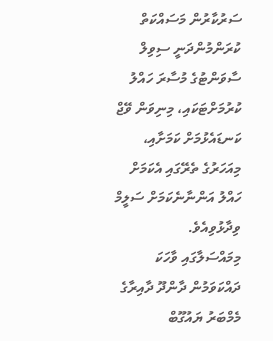ސަރުކާރުން މަސައްކަތް ކުރަންމުންދަނީ ސިވިލް ސާވަންޓުގެ މުސާރަ ހައްލު ކުރުމަށްޓަކައި، މިނިވަން ވޭޖް ކަނޑައެޅުމަށް ކަމަށާއި، މިއަހަރުގެ ތެރޭގައި އެކަމަށް ހައްލު އަންނާނެކަމަށް ސަލީމް ވިދާޅުވިއެވެ.
މިމައްސަލާގައި ވާހަކަ ދައްކަވަމުން ދާންދޫ ދާއިރާގެ މެމްބަރު ޔައުގޫބް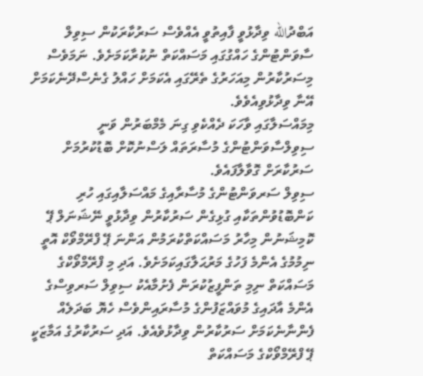އަބްދުالله ވިދާޅުވީ ފާއިތުވީ އެއްވެސް ސަރުކާރަކުން ސިވިލް ސާވަންޓުންގެ ހައްގުގައި މަސައްކަތް ނުކުރާކަމަށެވެ. ނަމަވެސް މިސަރުކާރުން މިއަހަރުގެ ތެރޭގައި އެކަމަށް ހައްލު ގެނެސްދޭނެކަމަށް އޭނާ ވިދާޅުވިއެވެވެ.
މިމައްސަލާގައި ވާހަކަ ދެއްކެވި ގިނަ މެމްބަރުން ވަނީ ސިވިލްސާވަންޓުންގެ މުސާރަތައް ލަސްނުކޮށް ބޮޑުކުރުމަށް ސަރުކާރަށް ގޮވާލާފައެވެ.
ސިވިލް ސަރވަންޓުންގެ މުސާރާއިގެ މައްސަލާއިގައި ހުރި ކަންބޮޑުވުންތަކާއި ގުޅިގެން ސަރުކާރުން ވިދާޅުވީ ނޭޝަނަލް ޕޭ ކޮމިޝަނުން މިހާރު މަސައްކަތްކުރަމުން އަންނަ ޕޭ ފްރޭމްވޯކް އޮތީ ނިމުމުގެ އެންމެ ފަހުގެ މަރުޙަލާގައިކަމަށެވެ. އަދި މި ފްރޭމްވޯކްގެ މަސައްކަތް ނިމި ތަންފީޒުކުރަން ފެށުމާއެކު ސިވިލް ސަރވިސްގެ އެންމެ އާދައިގެ މުވައްޒަފުންގެ މުސާރައިންވެސް ހެޔޮ ބަދަލެއް ފެންނާނެކަމަށް ސަރުކާރުން ވިދާޅުވެއެވެ. އަދި ސަރުކާރުގެ އަމާޒަކީ ޕޭ ފްރޭމްވޯކްގެ މަސައްކަތް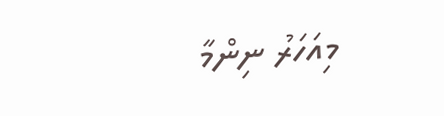މިއަހަރު ނިންމާ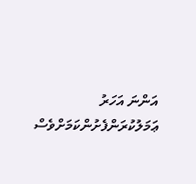އަންނަ އަހަރު ޢަމަލުކުރަންފެށުންކަމަށްވެސް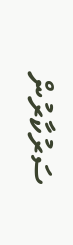ސަރުކާރުން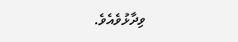ވިދާޅުވެއެވެ.